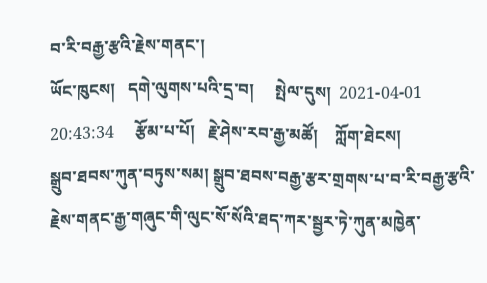བ་རི་བརྒྱ་རྩའི་རྗེས་གནང་།
ཡོང་ཁུངས།   དགེ་ལུགས་པའི་དྲ་བ།     སྤེལ་དུས།  2021-04-01 20:43:34     རྩོམ་པ་པོ།   རྗེ་ཤེས་རབ་རྒྱ་མཚོ།    ཀློག་ཐེངས།
སྒྲུབ་ཐབས་ཀུན་བཏུས་སམ། སྒྲུབ་ཐབས་བརྒྱ་རྩར་གྲགས་པ་བ་རི་བརྒྱ་རྩའི་རྗེས་གནང་རྒྱ་གཞུང་གི་ལུང་སོ་སོའི་ཐད་ཀར་སྦྱར་ཏེ་ཀུན་མཁྱེན་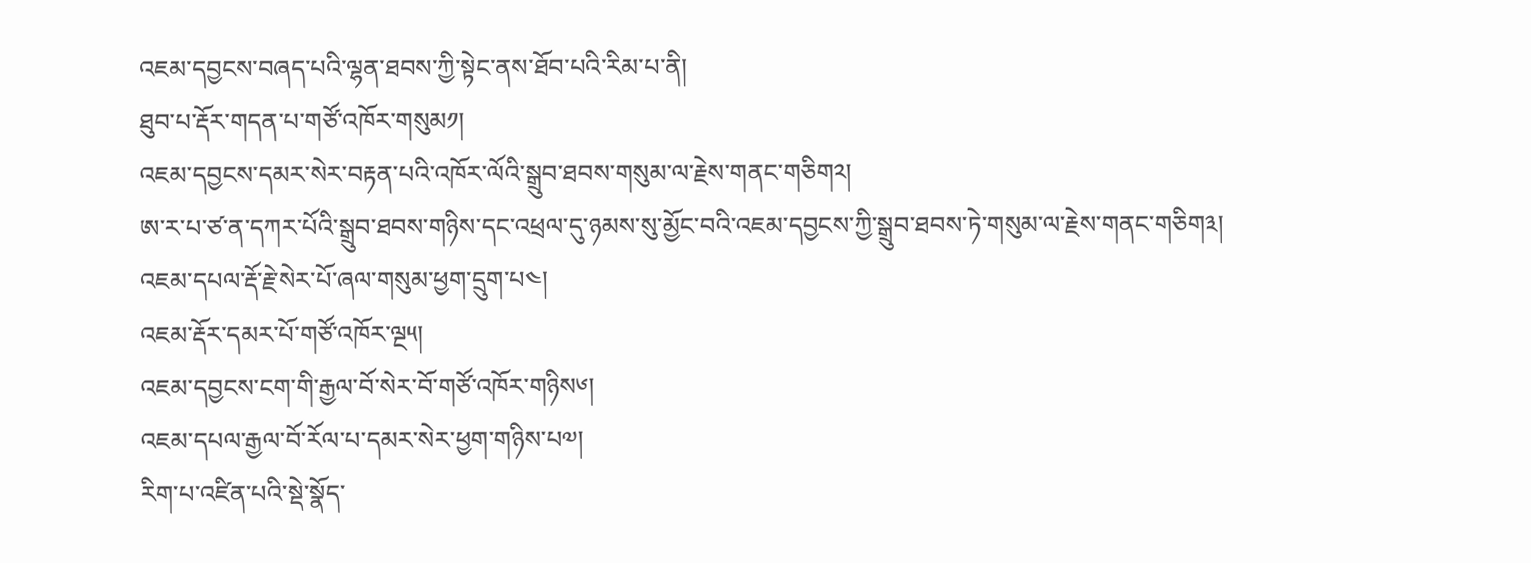འཇམ་དབྱངས་བཞད་པའི་ལྷན་ཐབས་ཀྱི་སྟེང་ནས་ཐོབ་པའི་རིམ་པ་ནི།
ཐུབ་པ་རྡོར་གདན་པ་གཙོ་འཁོར་གསུམ༡།
འཇམ་དབྱངས་དམར་སེར་བརྟན་པའི་འཁོར་ལོའི་སྒྲུབ་ཐབས་གསུམ་ལ་རྗེས་གནང་གཅིག༢།
ཨ་ར་པ་ཙ་ན་དཀར་པོའི་སྒྲུབ་ཐབས་གཉིས་དང་འཕྲལ་དུ་ཉམས་སུ་མྱོང་བའི་འཇམ་དབྱངས་ཀྱི་སྒྲུབ་ཐབས་ཏེ་གསུམ་ལ་རྗེས་གནང་གཅིག༣།
འཇམ་དཔལ་རྡོ་རྗེ་སེར་པོ་ཞལ་གསུམ་ཕྱག་དྲུག་པ༤།
འཇམ་རྡོར་དམར་པོ་གཙོ་འཁོར་ལྔ༥།
འཇམ་དབྱངས་ངག་གི་རྒྱལ་བོ་སེར་བོ་གཙོ་འཁོར་གཉིས༦།
འཇམ་དཔལ་རྒྱལ་བོ་རོལ་པ་དམར་སེར་ཕྱག་གཉིས་པ༧།
རིག་པ་འཛིན་པའི་སྡེ་སྣོད་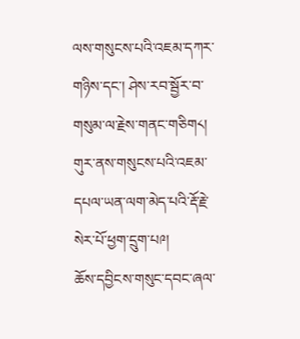ལས་གསུངས་པའི་འཇམ་དཀར་གཉིས་དང་། ཤེས་རབ་སྦྱོར་བ་གསུམ་ལ་རྗེས་གནང་གཅིག༨།
གུར་ནས་གསུངས་པའི་འཇམ་དཔལ་ཡན་ལག་མེད་པའི་རྡོ་རྗེ་སེར་པོ་ཕྱག་དྲུག་པ༩།
ཆོས་དབྱིངས་གསུང་དབང་ཞལ་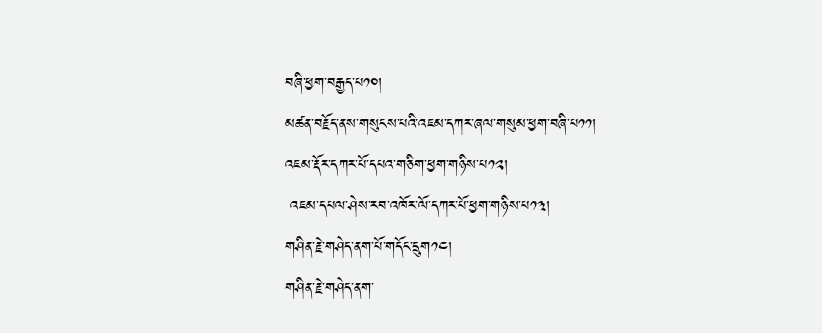བཞི་ཕྱག་བརྒྱད་པ༡༠།
མཚན་བརྗོད་ནས་གསུངས་པའི་འཇམ་དཀར་ཞལ་གསུམ་ཕྱག་བཞི་པ༡༡།
འཇམ་རྡོར་དཀར་པོ་དཔའ་གཅིག་ཕྱག་གཉིས་པ༡༢།
 འཇམ་དཔལ་ཤེས་རབ་འཁོར་ལོ་དཀར་པོ་ཕྱག་གཉིས་པ༡༣།
གཤིན་རྗེ་གཤེད་ནག་པོ་གདོང་དྲུག༡༤།
གཤིན་རྗེ་གཤེད་ནག་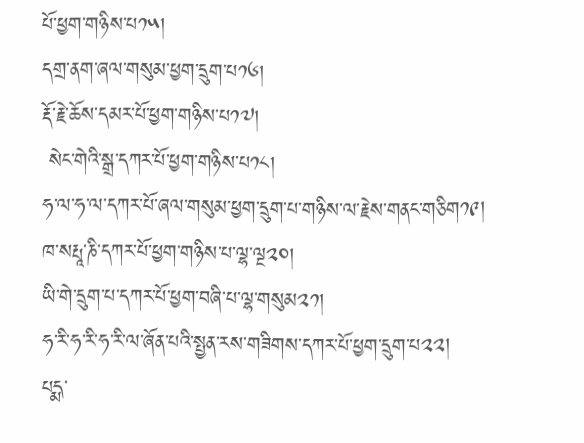པོ་ཕྱག་གཉིས་པ༡༥།
དགྲ་ནག་ཞལ་གསུམ་ཕྱག་དྲུག་པ༡༦།
རྡོ་རྗེ་ཆོས་དམར་པོ་ཕྱག་གཉིས་པ༡༧།
 སེང་གེའི་སྒྲ་དཀར་པོ་ཕྱག་གཉིས་པ༡༨།
ཧ་ལ་ཧ་ལ་དཀར་པོ་ཞལ་གསུམ་ཕྱག་དྲུག་པ་གཉིས་ལ་རྗེས་གནང་གཅིག༡༩།
ཁ་སརྤཱ་ཎི་དཀར་པོ་ཕྱག་གཉིས་པ་ལྷ་ལྔ༢༠།
ཡི་གེ་དྲུག་པ་དཀར་པོ་ཕྱག་བཞི་པ་ལྷ་གསུམ༢༡།
ཧ་རི་ཧ་རི་ཧ་རི་ལ་ཞོན་པའི་སྤྱན་རས་གཟིགས་དཀར་པོ་ཕྱག་དྲུག་པ༢༢།
པདྨ་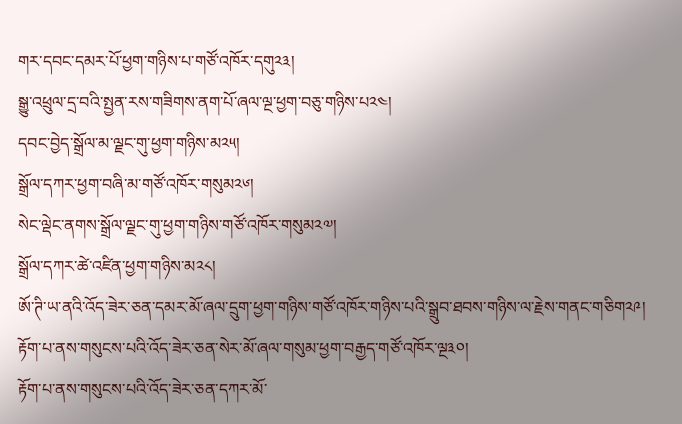གར་དབང་དམར་པོ་ཕྱག་གཉིས་པ་གཙོ་འཁོར་དགུ༢༣།
སྒྱུ་འཕྲུལ་དྲ་བའི་སྤྱན་རས་གཟིགས་ནག་པོ་ཞལ་ལྔ་ཕྱག་བཅུ་གཉིས་པ༢༤།
དབང་བྱེད་སྒྲོལ་མ་ལྗང་གུ་ཕྱག་གཉིས་མ༢༥།
སྒྲོལ་དཀར་ཕྱག་བཞི་མ་གཙོ་འཁོར་གསུམ༢༦།
སེང་ལྡེང་ནགས་སྒྲོལ་ལྗང་གུ་ཕྱག་གཉིས་གཙོ་འཁོར་གསུམ༢༧།
སྒྲོལ་དཀར་ཚེ་འཛིན་ཕྱག་གཉིས་མ༢༨།
ཨོ་ཊི་ཡ་ནའི་འོད་ཟེར་ཅན་དམར་མོ་ཞལ་དྲུག་ཕྱག་གཉིས་གཙོ་འཁོར་གཉིས་པའི་སྒྲུབ་ཐབས་གཉིས་ལ་རྗེས་གནང་གཅིག༢༩།
རྟོག་པ་ནས་གསུངས་པའི་འོད་ཟེར་ཅན་སེར་མོ་ཞལ་གསུམ་ཕྱག་བརྒྱད་གཙོ་འཁོར་ལྔ༣༠།
རྟོག་པ་ནས་གསུངས་པའི་འོད་ཟེར་ཅན་དཀར་མོ་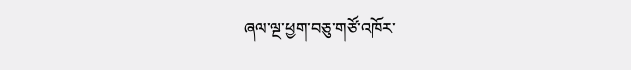ཞལ་ལྔ་ཕྱག་བཅུ་གཙོ་འཁོར་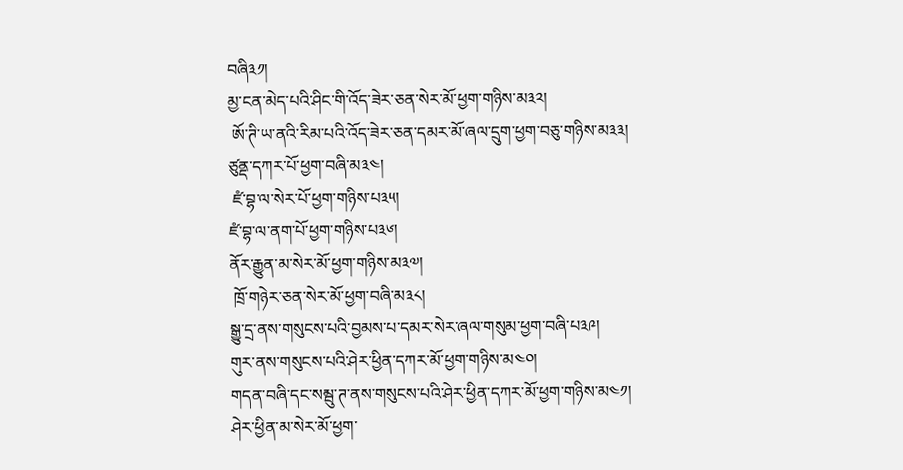བཞི༣༡།
མྱ་ངན་མེད་པའི་ཤིང་གི་འོད་ཟེར་ཅན་སེར་མོ་ཕྱག་གཉིས་མ༣༢།
 ཨོ་ཊི་ཡ་ནའི་རིམ་པའི་འོད་ཟེར་ཅན་དམར་མོ་ཞལ་དྲུག་ཕྱག་བཅུ་གཉིས་མ༣༣།
ཙུནྡ་དཀར་པོ་ཕྱག་བཞི་མ༣༤།
 ཛཾ་བྷ་ལ་སེར་པོ་ཕྱག་གཉིས་པ༣༥།
ཛཾ་བྷ་ལ་ནག་པོ་ཕྱག་གཉིས་པ༣༦།
ནོར་རྒྱུན་མ་སེར་མོ་ཕྱག་གཉིས་མ༣༧།
 ཁྲོ་གཉེར་ཅན་སེར་མོ་ཕྱག་བཞི་མ༣༨།
སྒྱུ་དྲ་ནས་གསུངས་པའི་བྱམས་པ་དམར་སེར་ཞལ་གསུམ་ཕྱག་བཞི་པ༣༩།
གུར་ནས་གསུངས་པའི་ཤེར་ཕྱིན་དཀར་མོ་ཕྱག་གཉིས་མ༤༠།
གདན་བཞི་དང་སམྦུ་ཊ་ནས་གསུངས་པའི་ཤེར་ཕྱིན་དཀར་མོ་ཕྱག་གཉིས་མ༤༡།
ཤེར་ཕྱིན་མ་སེར་མོ་ཕྱག་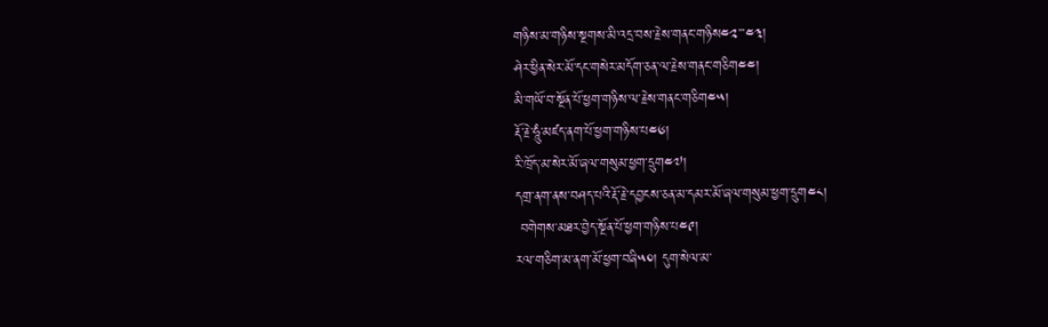གཉིས་མ་གཉིས་སྔགས་མི་འདྲ་བས་རྗེས་གནང་གཉིས༤༢་་་༤༣།
ཤེར་ཕྱིན་སེར་མོ་དང་གསེར་མདོག་ཅན་ལ་རྗེས་གནང་གཅིག༤༤།
མི་གཡོ་བ་སྔོན་པོ་ཕྱག་གཉིས་ལ་རྗེས་གནང་གཅིག༤༥།
རྡོ་རྗེ་ཧཱུཾ་མཛད་ནག་པོ་ཕྱག་གཉིས་པ༤༦།
རི་ཁྲོད་མ་སེར་མོ་ཞལ་གསུམ་ཕྱག་དྲུག༤༧།
དགྲ་ནག་ནས་བཤད་པའི་རྡོ་རྗེ་དབྱངས་ཅན་མ་དམར་མོ་ཞལ་གསུམ་ཕྱག་དྲུག༤༨།
 བགེགས་མཐར་བྱེད་སྔོན་པོ་ཕྱག་གཉིས་པ༤༩།
རལ་གཅིག་མ་ནག་མོ་ཕྱག་བཞི༥༠། དུག་སེལ་མ་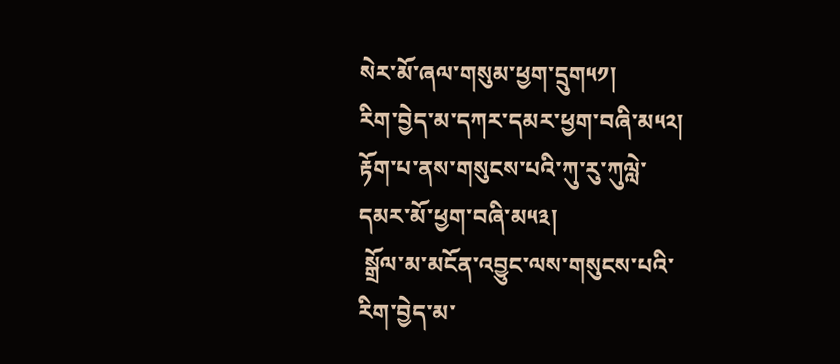སེར་མོ་ཞལ་གསུམ་ཕྱག་དྲུག༥༡།
རིག་བྱེད་མ་དཀར་དམར་ཕྱག་བཞི་མ༥༢།
རྟོག་པ་ནས་གསུངས་པའི་ཀུ་རུ་ཀུལླེ་དམར་མོ་ཕྱག་བཞི་མ༥༣།
 སྒྲོལ་མ་མངོན་འབྱུང་ལས་གསུངས་པའི་རིག་བྱེད་མ་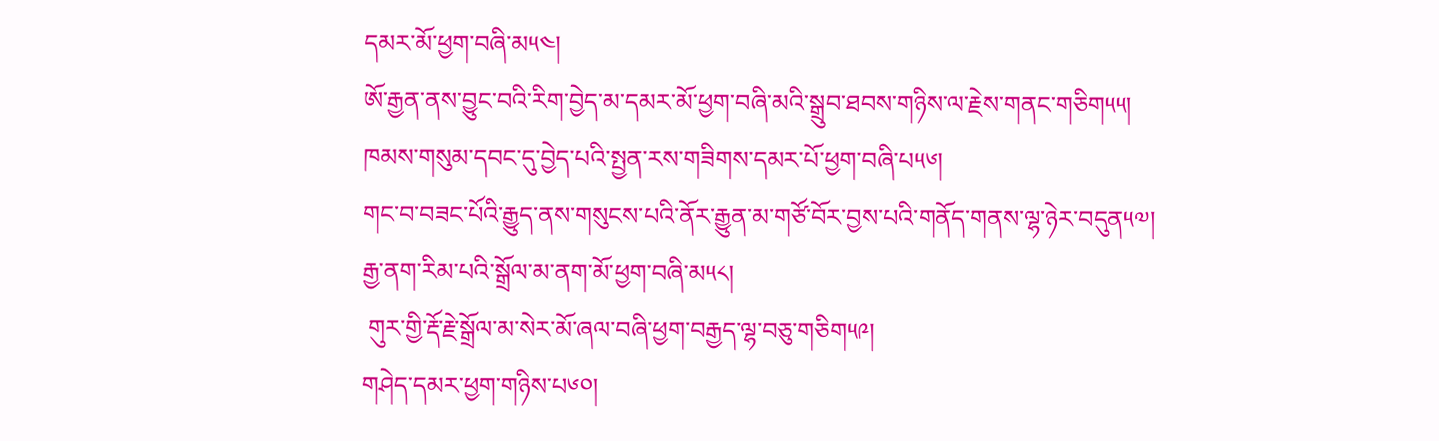དམར་མོ་ཕྱག་བཞི་མ༥༤།
ཨོ་རྒྱན་ནས་བྱུང་བའི་རིག་བྱེད་མ་དམར་མོ་ཕྱག་བཞི་མའི་སྒྲུབ་ཐབས་གཉིས་ལ་རྗེས་གནང་གཅིག༥༥།
ཁམས་གསུམ་དབང་དུ་བྱེད་པའི་སྤྱན་རས་གཟིགས་དམར་པོ་ཕྱག་བཞི་པ༥༦།
གང་བ་བཟང་པོའི་རྒྱུད་ནས་གསུངས་པའི་ནོར་རྒྱུན་མ་གཙོ་བོར་བྱས་པའི་གནོད་གནས་ལྷ་ཉེར་བདུན༥༧།
རྒྱ་ནག་རིམ་པའི་སྒྲོལ་མ་ནག་མོ་ཕྱག་བཞི་མ༥༨།
 གུར་གྱི་རྡོ་རྗེ་སྒྲོལ་མ་སེར་མོ་ཞལ་བཞི་ཕྱག་བརྒྱད་ལྷ་བཅུ་གཅིག༥༩།
གཤེད་དམར་ཕྱག་གཉིས་པ༦༠།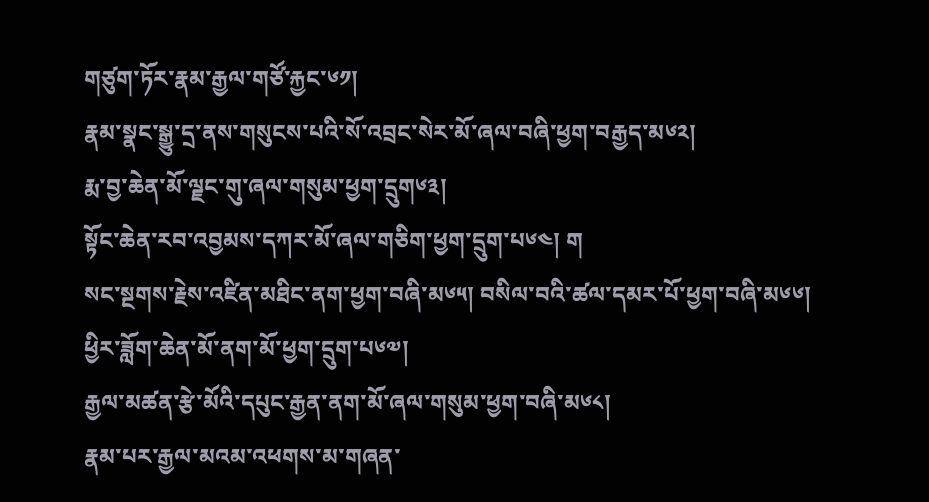གཙུག་ཏོར་རྣམ་རྒྱལ་གཙོ་རྐྱང་༦༡།
རྣམ་སྣང་སྒྱུ་དྲ་ནས་གསུངས་པའི་སོ་འབྲང་སེར་མོ་ཞལ་བཞི་ཕྱག་བརྒྱད་མ༦༢།
རྨ་བྱ་ཆེན་མོ་ལྗང་གུ་ཞལ་གསུམ་ཕྱག་དྲུག༦༣།
སྟོང་ཆེན་རབ་འབྱམས་དཀར་མོ་ཞལ་གཅིག་ཕྱག་དྲུག་པ༦༤། ག
སང་སྔགས་རྗེས་འཛིན་མཐིང་ནག་ཕྱག་བཞི་མ༦༥། བསིལ་བའི་ཚལ་དམར་པོ་ཕྱག་བཞི་མ༦༦།
ཕྱིར་ཟློག་ཆེན་མོ་ནག་མོ་ཕྱག་དྲུག་པ༦༧།
རྒྱལ་མཚན་རྩེ་མོའི་དཔུང་རྒྱན་ནག་མོ་ཞལ་གསུམ་ཕྱག་བཞི་མ༦༨།
རྣམ་པར་རྒྱལ་མའམ་འཕགས་མ་གཞན་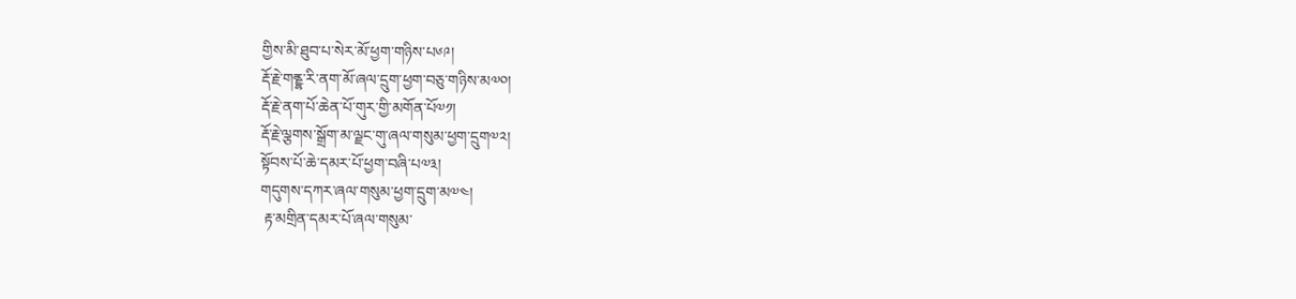གྱིས་མི་ཐུབ་པ་སེར་མོ་ཕྱག་གཉིས་པ༦༩།
རྡོ་རྗེ་གནྔྷ་རི་ནག་མོ་ཞལ་དྲུག་ཕྱག་བཅུ་གཉིས་མ༧༠།
རྡོ་རྗེ་ནག་པོ་ཆེན་པོ་གུར་གྱི་མགོན་པོ༧༡།
རྡོ་རྗེ་ལྕགས་སྒྲོག་མ་ལྗང་གུ་ཞལ་གསུམ་ཕྱག་དྲུག༧༢།
སྟོབས་པོ་ཆེ་དམར་པོ་ཕྱག་བཞི་པ༧༣།
གདུགས་དཀར་ཞལ་གསུམ་ཕྱག་དྲུག་མ༧༤།
 རྟ་མགྲིན་དམར་པོ་ཞལ་གསུམ་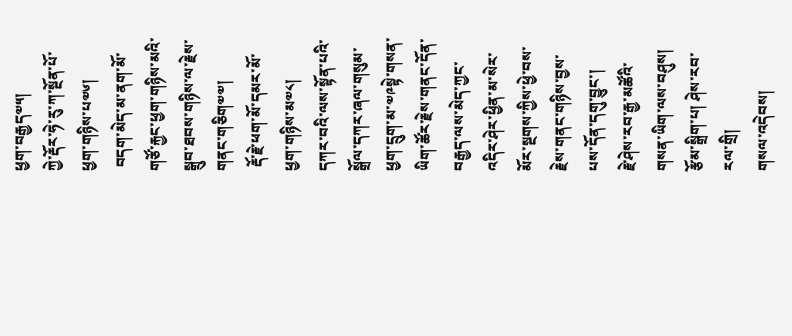ཕྱག་བརྒྱད༧༥།
ཀྱེ་རྡོར་ཧེ་རུ་ཀ་སྔོན་པོ་ཕྱག་གཉིས་པ༧༦།
 བདག་མེད་མ་ནག་མོ་གཙོ་རྐྱང་ཕྱག་གཉིས་མའི་སྒྲུབ་ཐབས་གཉིས་ལ་རྗེས་གནང་གཅིག༧༧།
 རྡོ་རྗེ་ཕག་མོ་དམར་མོ་ཕྱག་གཉིས་མ༧༨།
དཀར་བའི་ལས་སྟོན་པའི་སྒྲོལ་དཀར་ཞལ་གསུམ་ཕྱག་དྲུག་མ་༧༩སྟེ་གསན་ཡིག་ཚོར་རྗེས་གནང་དོན་བརྒྱད་ལས་མེད་ཀྱང་འདིར་ཤེར་ཕྱིན་མ་སེར་མོར་སྔགས་ཀྱིས་ཕྱེ་བས་རྗེས་གནང་གཉིས་བྱས་པས་དོན་དགུ་བྱུང་།
རྗེ་ཤེས་རབ་རྒྱ་མཚོའི་གསན་ཡིག་ལས་བཤུས།
རྩོམ་སྒྲིག་པ། ཤེས་རབ་རལ་གྲི།
གསལ་འདེབས།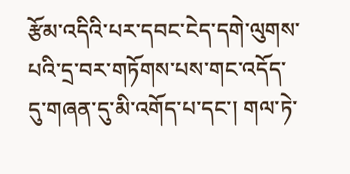རྩོམ་འདིའི་པར་དབང་ངེད་དགེ་ལུགས་པའི་དྲ་བར་གཏོགས་པས་གང་འདོད་དུ་གཞན་དུ་མི་འགོད་པ་དང་། གལ་ཏེ་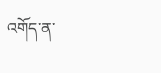འགོད་ན་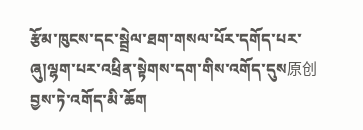རྩོམ་ཁུངས་དང་སྦྲེལ་ཐག་གསལ་པོར་དགོད་པར་ཞུ།ལྷག་པར་འཕྲིན་སྟེགས་དག་གིས་འགོད་དུས原创བྱས་ཏེ་འགོད་མི་ཆོག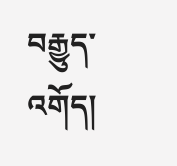བརྒྱུད་འགོད།